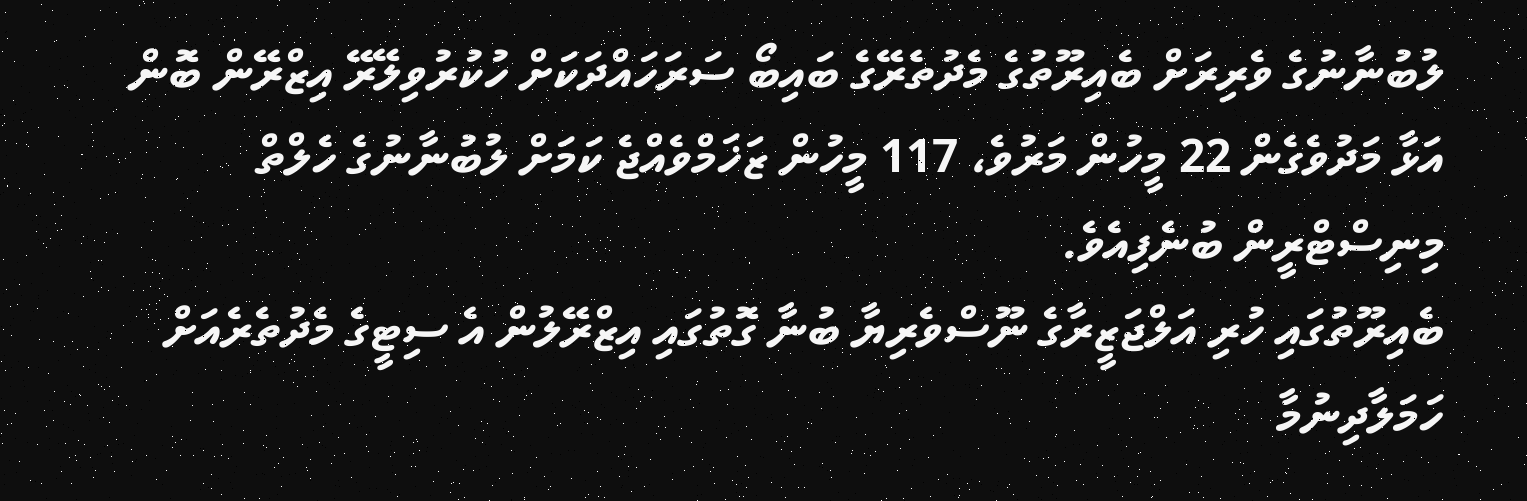ލުބުނާނުގެ ވެރިރަށް ބެއިރޫތުގެ މެދުތެރޭގެ ބައިބޯ ސަރަހައްދަކަށް ހުކުރުވިލޭރޭ އިޒްރޭން ބޮން އަޅާ މަދުވެގެން 22 މީހުން މަރުވެ، 117 މީހުން ޒަޚަމްވެއްޖެ ކަމަށް ލުބުނާނުގެ ހެލްތް މިނިސްޓްރީން ބުނެފިއެވެ.
ބެއިރޫތުގައި ހުރި އަލްޖަޒީރާގެ ނޫސްވެރިޔާ ބުނާ ގޮތުގައި އިޒްރޭލުން އެ ސިޓީގެ މެދުތެރެއަށް ހަމަލާދިނުމާ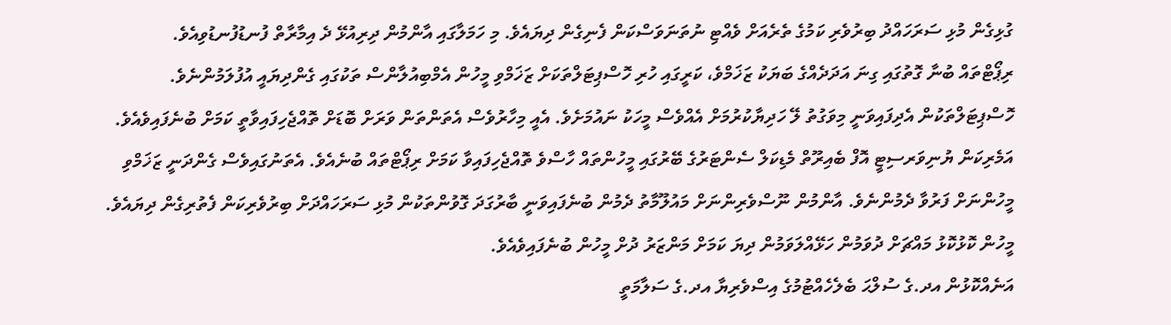ގުޅިގެން މުޅި ސަރަހައްދު ބިރުވެރި ކަމުގެ ތެރެއަށް ވެއްޓި ނުތަނަވަސްކަން ފެނިގެން ދިޔައެވެ. މި ހަމަލާގައި އާންމުން ދިރިއުޅޭ ދެ އިމާރާތް ފުނޑުފުނޑުވިއެވެ.
ރިޕޯޓްތައް ބުނާ ގޮތުގައި ގިނަ އަދަދެއްގެ ބަޔަކު ޒަޚަމްވެ، ކަރީގައި ހުރި ހޮސްޕިޓަލްތަކަށް ޒަޚަމްވި މީހުން އެމްބިއުލާންސް ތަކުގައި ގެންދިޔައީ އުފުލަމުންނެވެ.
ހޮސްޕިޓަލްތަކުން އެދިފައިވަނީ މިވަގުތު ލޭ ހަދިޔާކުރުމަށް އެއްވެސް މީހަކު ނައުމަށެވެ. އެއީ މިހާރުވެސް އެތަންތަން ވަރަށް ބޮޑަށް ތޮއްޖެހިފައިވާތީ ކަމަށް ބުނެފައިވެއެވެ. އަމެރިކަން ޔުނިވަރސިޓީ އޮފް ބެއިރޫތް މެޑިކަލް ސެންޓަރުގެ ބޭރުގައި މީހުންތައް ހާސްވެ ތޮއްޖެހިފައިވާ ކަމަށް ރިޕޯޓްތައް ބުނެއެވެ. އެތަނުގައިވެސް ގެންދަނީ ޒަޚަމްވި މީހުންނަށް ފަރުވާ ދެމުންނެވެ. އާންމުން ނޫސްވެރިންނަށް މައުލޫމާތު ދެމުން ބުނެފައިވަނީ ބާރުގަދަ ގޮވުންތަކުން މުޅި ސަރަހައްދަށް ބިރުވެރިކަން ފެތުރިގެން ދިޔައެވެ. މީހުން ކޮޅުކޮޅު މައްޗަށް ދުވަމުން ހަޅޭއްލަވަމުން ދިޔަ ކަމަށް މަންޒަރު ދުށް މީހުން ބުނެފައިވެއެވެ.
އަނެއްކޮޅުން އދ.ގެ ސުލްޙަ ބެލެހެއްޓުމުގެ އިސްވެރިޔާ އދ.ގެ ސަލާމަތީ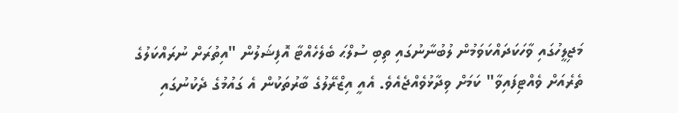މަޖިލީހުގައި ވާހަކަދައްކަވަމުން ލުބުނާނުގައި ތިބި ސުލްޙަ ބެލެހެއްޓާ އޮފިޝަލުން "އިތުރަށް ނުރައްކަލުގެ ތެރެއަށް ވެއްޓިފައިވާ" ކަމަށް ވިދާޅުވެއްޖެއެވެ. އެއީ އިޒްރޭލުގެ ބާރުތަކުން އެ ގައުމުގެ ދެކުނުގައި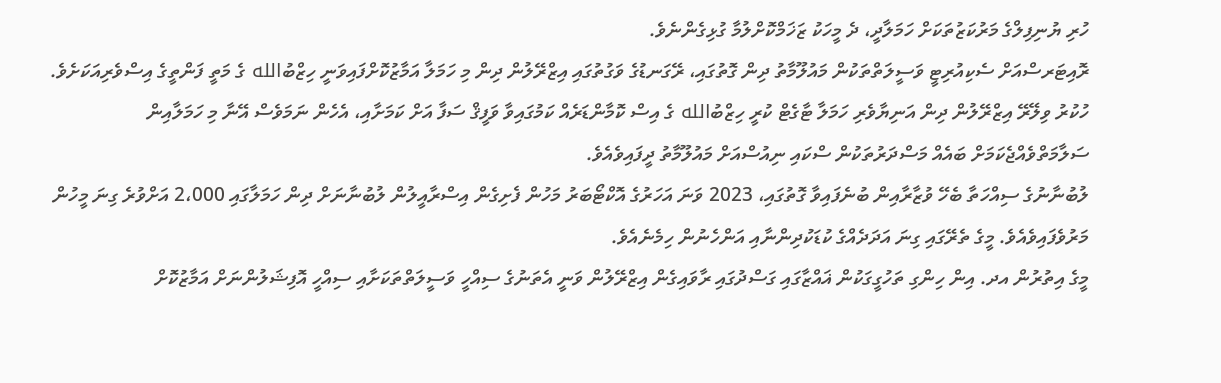ހުރި ޔުނިފިލްގެ މަރުކަޒުތަކަށް ހަމަލާދީ، ދެ މީހަކު ޒަޚަމްކޮށްލުމާ ގުޅިގެންނެވެ.
ރޮއިޓަރސްއަށް ސެކިއުރިޓީ ވަސީލަތްތަކުން މައުލޫމާތު ދިން ގޮތުގައި، ރޭގަނޑުގެ ވަގުތުގައި އިޒްރޭލުން ދިން މި ހަމަލާ އަމާޒުކޮށްފައިވަނީ ހިޒްބުالله ގެ މަތީ ފަންތީގެ އިސްވެރިއަކަށެވެ.
ހުކުރު ވިލޭރޭ އިޒްރޭލުން ދިން އަނިޔާވެރި ހަމަލާ ޓާގެޓް ކުރީ ހިޒްބުالله ގެ އިސް ކޮމާންޑަރެއް ކަމުގައިވާ ވަފީޤް ސަފާ އަށް ކަމަށާއި، އެހެން ނަމަވެސް އޭނާ މި ހަމަލާއިން ސަލާމަތްވެއްޖެކަމަށް ބައެއް މަސްދަރުތަކުން ސްކައި ނިއުސްއަށް މައުލޫމާތު ދީފައިވެއެވެ.
ލުބުނާނުގެ ސިއްހަތާ ބެހޭ ވުޒާރާއިން ބުނެފައިވާ ގޮތުގައި، 2023 ވަނަ އަހަރުގެ އޮކްޓޯބަރު މަހުން ފެށިގެން އިސްރާއީލުން ލުބުނާނަށް ދިން ހަމަލާގައި 2،000 އަށްވުރެ ގިނަ މީހުން މަރުވެފައިވެއެވެ. މީގެ ތެރޭގައި ގިނަ އަދަދެއްގެ ކުޑަކުދިންނާއި އަންހެނުން ހިމެނެއެވެ.
މީގެ އިތުރުން އދ. އިން ހިންގި ތަހުގީގަކުން ޣައްޒާގައި ގަސްދުގައި ރާވައިގެން އިޒްރޭލުން ވަނީ އެތަނުގެ ސިއްހީ ވަސީލަތްތަކަށާއި ސިއްހީ އޮފިޝަލުންނަށް އަމާޒުކޮށް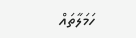ހަމަލާތައް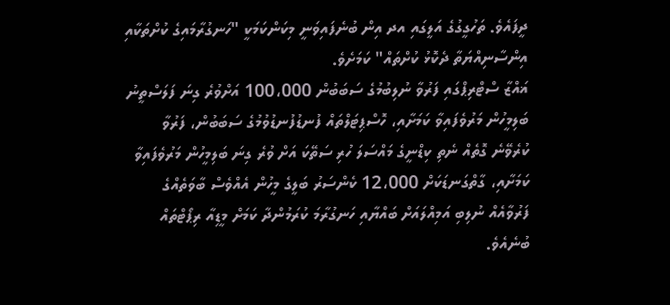ދީފައެވެ. ތަހުގީގުގެ އަލީގައި އދ އިން ބުނެފައިވަނީ މިކަންކަމަކީ "ހަނގުރާމައިގެ ކުށްތަކާއި އިންސާނިއްޔަތާ ދެކޮޅު ކުށްތައް" ކަމަށެވެ.
ޣައްޒާ ސްޓްރިޕްގައި ފަރުވާ ނުލިބުމުގެ ސަބަބުން 100،000 އަށްވުރެ ގިނަ ފަލަސްތީނު ބަލިމީހުން މަރުވެފައިވާ ކަމަށާއި، ހޮސްޕިޓަލްތައް ފުނޑުފުނޑުވުމުގެ ސަބަބުން، ފަރުވާ ކުރެވޭނެ ގޮތެއް ނެތި ކިޑްނީގެ މައްސަލަ ހުރި ސަތޭކަ އަށް ވުރެ ގިނަ ބަލިމީހުން މަރުވެފައިވާ ކަމަށާއި، ގާތްގަނޑަކަށް 12،000 ކެންސަރު ބަލީގެ މީހުން އެއްވެސް ބާވަތެއްގެ ފަރުވާއެއް ނުލިބި އަމިއްލައަށް ބައްޔާއި ހަނގުރާމަ ކުރަމުންދާ ކަމަށް މީޑިއާ ރިޕޯޓްތައް ބުނެއެވެ.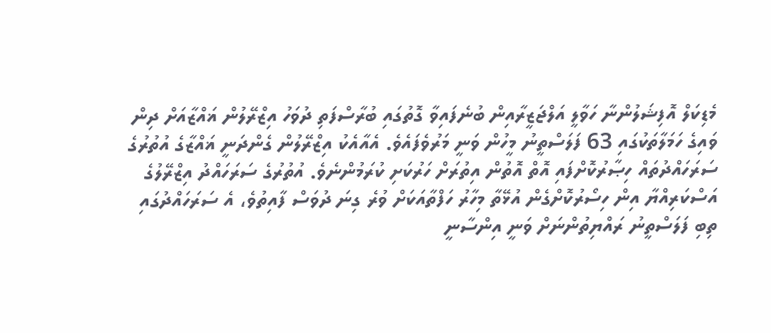މެޑިކަލް އޮފިޝަލުންނާ ހަވާލީ އަލްޖަޒީރާއިން ބުނެފައިވާ ގޮތުގައި ބުރާސްފަތި ދުވަހު އިޒްރޭލުން ޣައްޒާއަށް ދިން ވައިގެ ހަމަލާތަކުގައި 63 ފަލަސްތީނު މީހުން ވަނީ މަރުވެފައެވެ. އެއާއެކު އިޒްރޭލުން ގެންދަނީ ޣައްޒާގެ އުތުރުގެ ސަރަހައްދުތައް ހިޞާރުކޮށްފައި އޮތް އޮތުން އިތުރަށް ހަރުކަށި ކުރަމުންނެވެ. އުތުރުގެ ސަރަހައްދު އިޒްރޭލުގެ އަސްކަރިއްޔާ އިން ހިސޯރުކޮށްގެން އުޅޭތާ މިހާރު ހަފްތާއަކަށް ވުރެ ގިނަ ދުވަސް ފާއިތުވެ، އެ ސަރަހައްދުގައި ތިބި ފަލަސްތީނު ރައްޔިތުންނަށް ވަނީ އިންސާނީ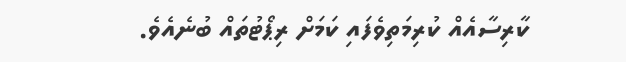ކާރިސާއެއް ކުރިމަތިވެފައި ކަމަށް ރިޕޯޓުތައް ބުނެއެވެ.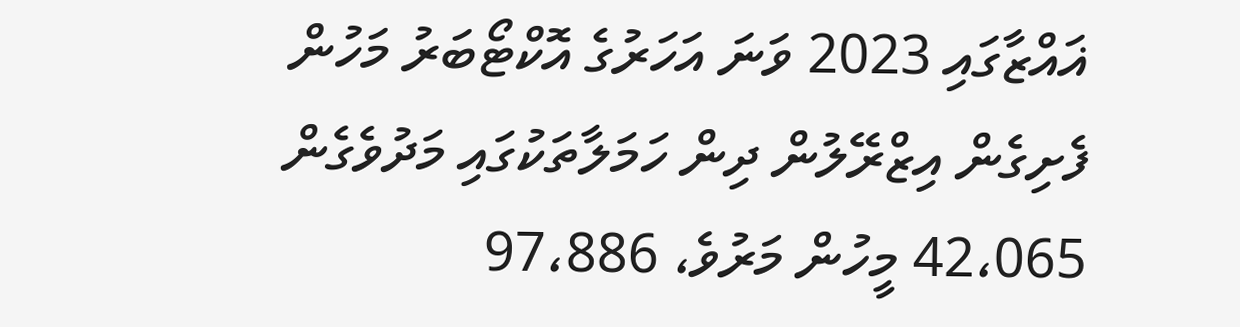ޣައްޒާގައި 2023 ވަނަ އަހަރުގެ އޮކްޓޯބަރު މަހުން ފެށިގެން އިޒްރޭލުން ދިން ހަމަލާތަކުގައި މަދުވެގެން 42،065 މީހުން މަރުވެ، 97،886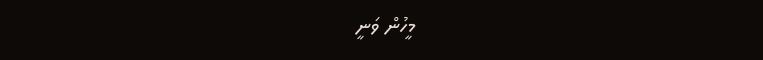މީހުން ވަނީ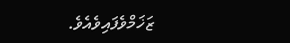ޒަޚަމްވެފައިވެއެވެ.